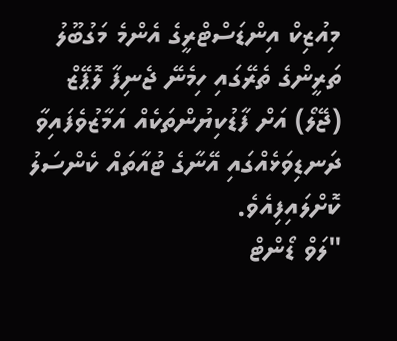މިއުޒިކް އިންޑަސްޓްރީގެ އެންމެ މަގުބޫލު ތަރީންގެ ތެރޭގައި ހިމެނޭ ޖެނިފާ ލޮޕޭޒް (ޖޭލޯ) އަށް ފާޑުކިޔުންތަކެއް އަމާޒުވެފައިވާ ދަނޑިވަޅެއްގައި އޭނާގެ ޓުއާތައް ކެންސަލު ކޮށްލައިފިއެވެ.
"ލަވް ޑޯންޓް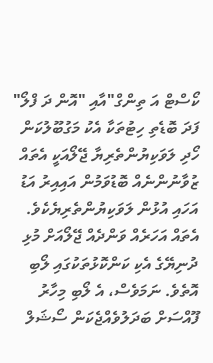ކޯސްޓް އަ ތިންގް"އާއި "އޮން ދަ ފްލޯ" ފަދަ ބޮޑެތި ހިޓުތަކާ އެކު މަގުބޫލުކަން ހޯދި ލަވަކިޔުންތެރިޔާ ޖޭލޯއަކީ އެތައް ޒުވާނުންނެއް ބޮޑުވަމުން އައިއިރު އަޑު އަހައި އުޅުން ލަވަކިޔުންތެރިޔެކެވެ. އެތައް އަހަރެއް ވަންދެއް ޖޭލޯއަށް މުޅި ދުނިޔޭގެ އެކި ކަންކޮޅުތަކުގައި ލޯބި އޮތެވެ. ނަމަވެސް، އެ ލޯބި މިހާރު ފޫއްސަށް ބަދަލުވެއްޖެކަން ސޯޝަލް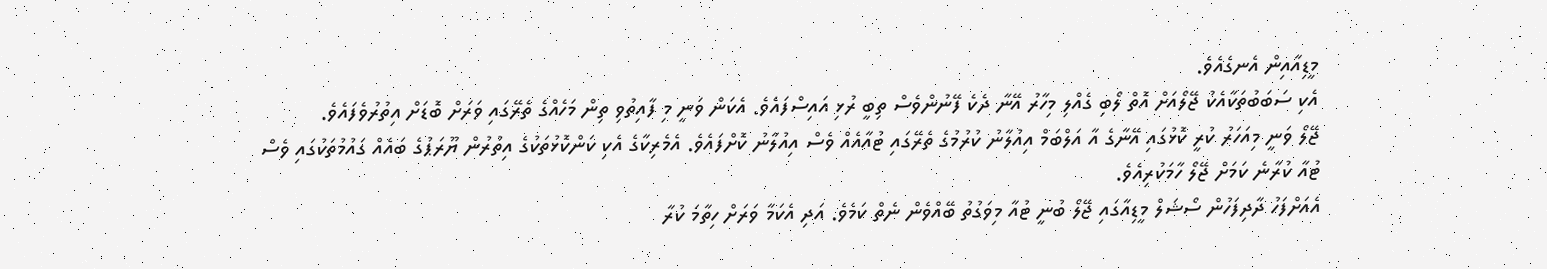މީޑިއާއިން އެނގެއެވެ.
އެކި ސަބަބުތަކާއެކު ޖޭލޯއަށް އޮތް ލޯބި ގެއްލި މިހާރު އޭނާ ދެކެ ފޭނުންވެސް ތިބީ ރުޅި އައިސްފައެވެ. އެކަން ވަނީ މި ފާއިތުވި ތިން މަހެއްގެ ތެރޭގައި ވަރަށް ބޮޑަށް އިތުރުވެފައެވެ.
ޖޭލޯ ވަނީ މިއަހަރު ކުރީ ކޮޅުގައި އޭނާގެ އާ އަލްބަމް އިއުލާނު ކުރުމުގެ ތެރޭގައި ޓުއާއެއް ވެސް އިއުލާނު ކޮށްފައެވެ. އެމެރިކާގެ އެކި ކަންކޮޅުތަކުގެ އިތުރުން ޔޫރަޕުގެ ބައެއް ގައުމުތަކުގައި ވެސް ޓުއާ ކުރާނެ ކަމަށް ޖޭލޯ ހާމަކުރިއެވެ.
އެއަށްފަހު ދާދިފަހުން ސޯޝަލް މީޑިއާގައި ޖޭލޯ ބުނީ ޓުއާ މިވަގުތު ބޭއްވެން ނެތް ކަމެވެ. އަދި އެކަމާ ވަރަށް ހިތާމަ ކުރާ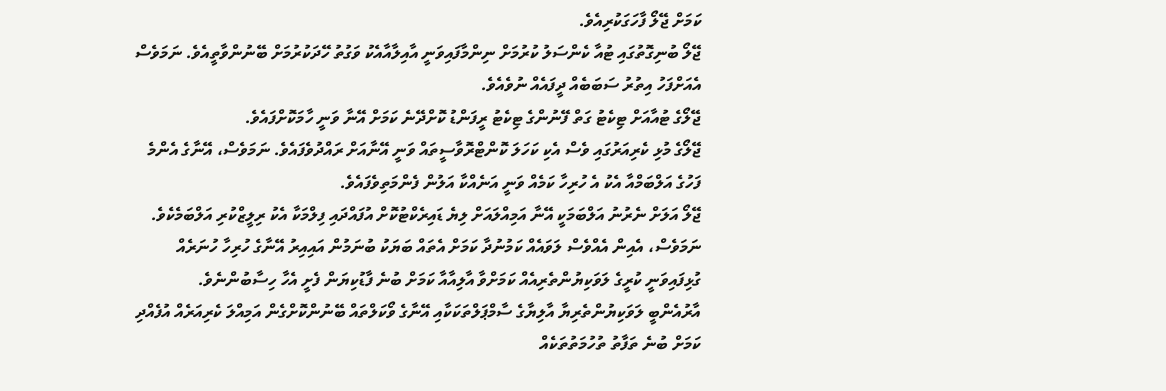ކަމަށް ޖޭލޯ ފާހަގަކުރިއެވެ.
ޖޭލޯ ބުނިގޮތުގައި ޓުއާ ކެންސަލު ކުރުމަށް ނިންމާފައިވަނީ އާއިލާއާއެކު ވަގުތު ހޭދަކުރުމަށް ބޭނުންވާތީއެވެ. ނަމަވެސް އެއަށްފަހު އިތުރު ސަބަބެއް ދީފައެއް ނުވެއެވެ.
ޖޭލޯގެ ޓުއާއަށް ޓިކެޓު ގަތް ފޭނުންގެ ޓިކެޓު ރީފަންޑު ކޮށްދޭނެ ކަމަށް އޭނާ ވަނީ ހާމަކޮށްފައެވެ.
ޖޭލޯގެ މުޅި ކެރިއަރުގައި ވެސް އެކި ކަހަލަ ކޮންޓްރޮވާސީތައް ވަނީ އޭނާއަށް ރައްދުވެފައެވެ. ނަމަވެސް، އޭނާގެ އެންމެ ފަހުގެ އަލްބަމްއާ އެކު އެ ހުރިހާ ކަމެއް ވަނީ އަނެއްކާ އަލުން ފެންމަތިވެފައެވެ.
ޖޭލޯ އަލަށް ނެރުނު އަލްބަމަކީ އޭނާ އަމިއްލައަށް ލިޔެ ޑައިރެކްޓުކޮށް އުފައްދައި ފިލްމަކާ އެކު ރިލީޒްކުރި އަލްބަމެކެވެ. ނަމަވެސް، އެއިން އެއްވެސް ލަވައެއް ކަމުނުދާ ކަމަށް އެތައް ބަޔަކު ބުނަމުން އައިއިރު އޭނާގެ ހުރިހާ ހުނަރެއް ގުޅިފައިވަނީ ކުރީގެ ލަވަކިޔުންތެރިއެއް ކަމަށްވާ އާލިއާއާ ކަމަށް ބުނެ ފާޑުކިޔަން ފެށީ އެހާ ހިސާބުންނެވެ.
އާރުއެންބީ ލަވަކިޔުންތެރިޔާ އާލިޔާގެ ސާމްޕަލްތަކަކާއި އޭނާގެ ވޯކަލްތައް ބޭނުންކޮށްގެން އަމިއްލަ ކެރިއަރެއް އުފެއްދި ކަމަށް ބުނެ ތަފާތު ތުހުމަތުތަކެއް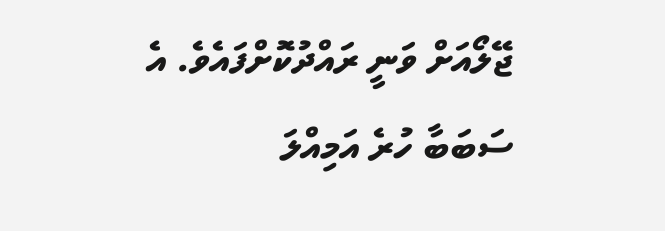ޖޭލޯއަށް ވަނީ ރައްދުކޮށްފައެވެ. އެ ސަބަބާ ހުރެ އަމިއްލަ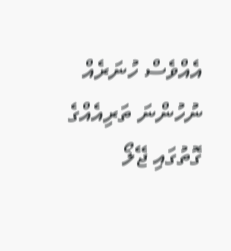އެއްވެސް ހުނަރެއް ނުހުންނަ ތަރިއެއްގެ ގޮތުގައި ޖޭލޯ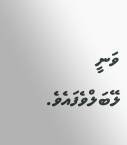ވަނީ ލޭބަލްވެފައެވެ.